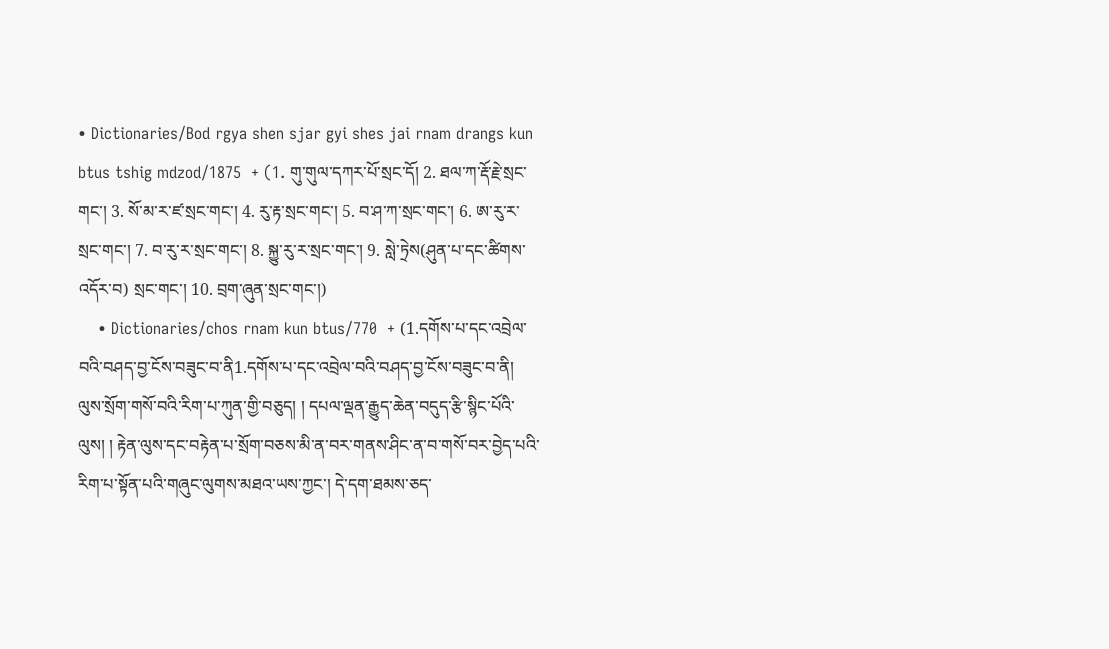• Dictionaries/Bod rgya shen sjar gyi shes jai rnam drangs kun btus tshig mdzod/1875  + (1. གུ་གུལ་དཀར་པོ་སྲང་དོ། 2. ཐལ་ཀ་རྡོ་རྗེ་སྲང་གང་། 3. སོ་མ་ར་ཛ་སྲང་གང་། 4. རུ་རྟ་སྲང་གང་། 5. བ་ཤ་ཀ་སྲང་གང་། 6. ཨ་རུ་ར་སྲང་གང་། 7. བ་རུ་ར་སྲང་གང་། 8. སྐྱུ་རུ་ར་སྲང་གང་། 9. སླེ་ཏྲེས(ཤུན་པ་དང་ཚིགས་འདོར་བ) སྲང་གང་། 10. བྲག་ཞུན་སྲང་གང་།)
    • Dictionaries/chos rnam kun btus/770  + (1.དགོས་པ་དང་འབྲེལ་བའི་བཤད་བྱ་ངོས་བཟུང་བ་ནི1.དགོས་པ་དང་འབྲེལ་བའི་བཤད་བྱ་ངོས་བཟུང་བ་ནི། ལུས་སྲོག་གསོ་བའི་རིག་པ་ཀུན་གྱི་བཅུད། ། དཔལ་ལྡན་རྒྱུད་ཆེན་བདུད་རྩི་སྙིང་པོའི་ལུས། ། རྟེན་ལུས་དང་བརྟེན་པ་སྲོག་བཅས་མི་ན་བར་གནས་ཤིང་ན་བ་གསོ་བར་བྱེད་པའི་རིག་པ་སྟོན་པའི་གཞུང་ལུགས་མཐའ་ཡས་ཀྱང་། དེ་དག་ཐམས་ཅད་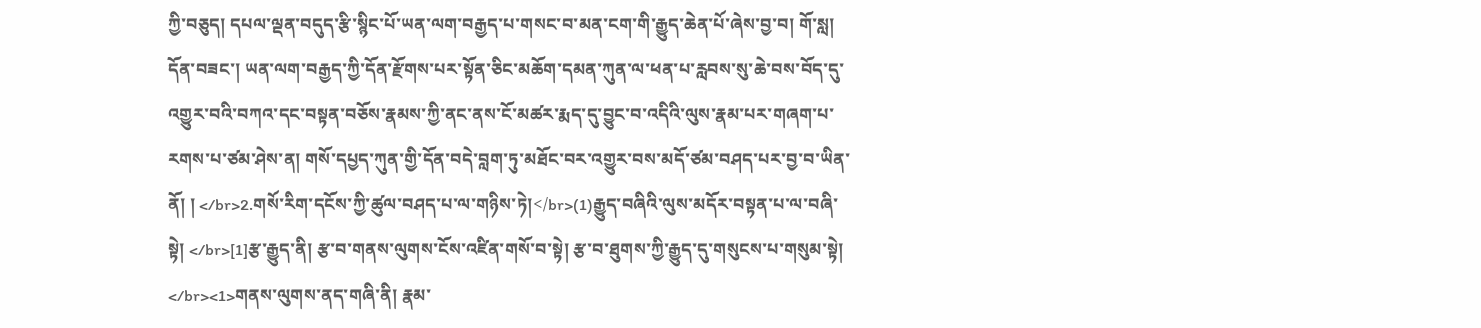ཀྱི་བཅུད། དཔལ་ལྡན་བདུད་རྩི་སྙིང་པོ་ཡན་ལག་བརྒྱད་པ་གསང་བ་མན་ངག་གི་རྒྱུད་ཆེན་པོ་ཞེས་བྱ་བ། གོ་སླ། དོན་བཟང་། ཡན་ལག་བརྒྱད་ཀྱི་དོན་རྫོགས་པར་སྟོན་ཅིང་མཆོག་དམན་ཀུན་ལ་ཕན་པ་རླབས་སུ་ཆེ་བས་བོད་དུ་འགྱུར་བའི་བཀའ་དང་བསྟན་བཅོས་རྣམས་ཀྱི་ནང་ནས་ངོ་མཚར་རྨད་དུ་བྱུང་བ་འདིའི་ལུས་རྣམ་པར་གཞག་པ་རགས་པ་ཙམ་ཤེས་ན། གསོ་དཔྱད་ཀུན་གྱི་དོན་བདེ་བླག་ཏུ་མཐོང་བར་འགྱུར་བས་མདོ་ཙམ་བཤད་པར་བྱ་བ་ཡིན་ནོ། ། </br>2.གསོ་རིག་དངོས་ཀྱི་ཚུལ་བཤད་པ་ལ་གཉིས་ཏེ།</br>(1)རྒྱུད་བཞིའི་ལུས་མདོར་བསྟན་པ་ལ་བཞི་སྟེ། </br>[1]རྩ་རྒྱུད་ནི། རྩ་བ་གནས་ལུགས་ངོས་འཛིན་གསོ་བ་སྟེ། རྩ་བ་ཐུགས་ཀྱི་རྒྱུད་དུ་གསུངས་པ་གསུམ་སྟེ། </br><1>གནས་ལུགས་ནད་གཞི་ནི། རྣམ་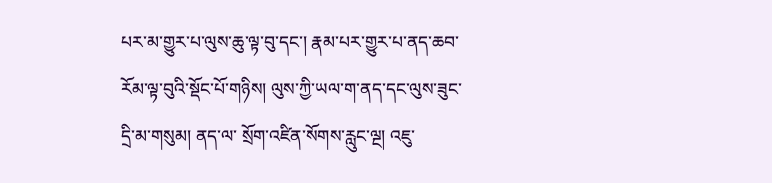པར་མ་གྱུར་པ་ལུས་ཆུ་ལྟ་བུ་དང་། རྣམ་པར་གྱུར་པ་ནད་ཆབ་རོམ་ལྟ་བུའི་སྡོང་པོ་གཉིས། ལུས་ཀྱི་ཡལ་ག་ནད་དང་ལུས་ཟུང་དྲི་མ་གསུམ། ནད་ལ་ སྲོག་འཛིན་སོགས་རླུང་ལྔ། འཇུ་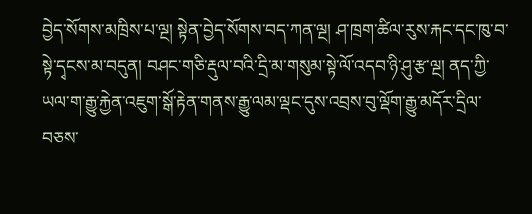བྱེད་སོགས་མཁྲིས་པ་ལྔ། སྟེན་བྱེད་སོགས་བད་ཀན་ལྔ། ཤ་ཁྲག་ཚིལ་རུས་རྐང་དང་ཁུ་བ་སྟེ་དྭངས་མ་བདུན། བཤང་གཅི་རྡུལ་བའི་དྲི་མ་གསུམ་སྟེ་ལོ་འདབ་ཉི་ཤུ་རྩ་ལྔ། ནད་ཀྱི་ཡལ་ག་རྒྱུ་རྐྱེན་འཇུག་སྒོ་རྟེན་གནས་རྒྱུ་ལམ་ལྡང་དུས་འབྲས་བུ་ལྡོག་རྒྱུ་མདོར་དྲིལ་བཅས་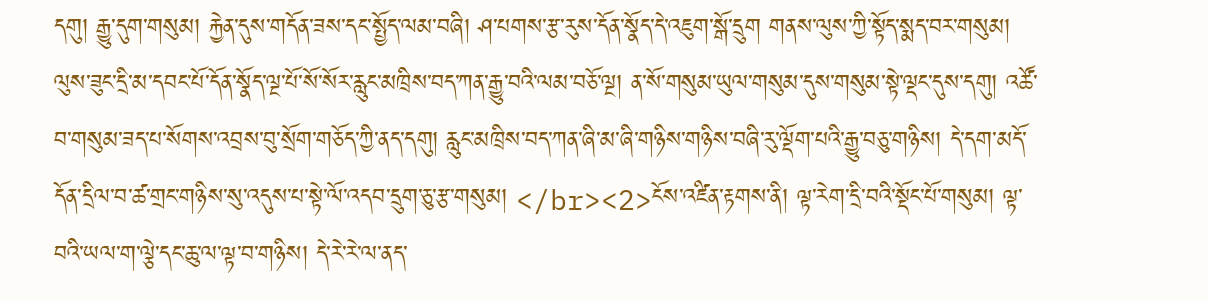དགུ། རྒྱུ་དུག་གསུམ། རྐྱེན་དུས་གདོན་ཟས་དང་སྤྱོད་ལམ་བཞི། ཤ་པགས་རྩ་རུས་དོན་སྣོད་དེ་འཇུག་སྒོ་དྲུག གནས་ལུས་ཀྱི་སྟོད་སྨད་བར་གསུམ། ལུས་ཟུང་དྲི་མ་དབང་པོ་དོན་སྣོད་ལྔ་པོ་སོ་སོར་རླུང་མཁྲིས་བད་ཀན་རྒྱུ་བའི་ལམ་བཅོ་ལྔ། ན་སོ་གསུམ་ཡུལ་གསུམ་དུས་གསུམ་སྟེ་ལྡང་དུས་དགུ། འཚོ་བ་གསུམ་ཟད་པ་སོགས་འབྲས་བུ་སྲོག་གཅོད་ཀྱི་ནད་དགུ། རླུང་མཁྲིས་བད་ཀན་ཞི་མ་ཞི་གཉིས་གཉིས་བཞི་རུ་ལྡོག་པའི་རྒྱུ་བཅུ་གཉིས། དེ་དག་མདོ་དོན་དྲིལ་བ་ཚ་གྲང་གཉིས་སུ་འདུས་པ་སྟེ་ལོ་འདབ་དྲུག་ཅུ་རྩ་གསུམ། </br><2>ངོས་འཛིན་རྟགས་ནི། ལྟ་རེག་དྲི་བའི་སྡོང་པོ་གསུམ། ལྟ་བའི་ཡལ་ག་ལྕེ་དང་ཆུ་ལ་ལྟ་བ་གཉིས། དེ་རེ་རེ་ལ་ནད་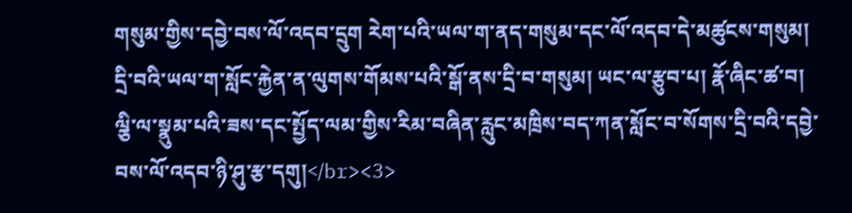གསུམ་གྱིས་དབྱེ་བས་ལོ་འདབ་དྲུག རེག་པའི་ཡལ་ག་ནད་གསུམ་དང་ལོ་འདབ་དེ་མཚུངས་གསུམ། དྲི་བའི་ཡལ་ག་སློང་རྐྱེན་ན་ལུགས་གོམས་པའི་སྒོ་ནས་དྲི་བ་གསུམ། ཡང་ལ་རྩུབ་པ། རྣོ་ཞིང་ཚ་བ། ལྕི་ལ་སྣུམ་པའི་ཟས་དང་སྤྱོད་ལམ་གྱིས་རིམ་བཞིན་རླུང་མཁྲིས་བད་ཀན་སློང་བ་སོགས་དྲི་བའི་དབྱེ་བས་ལོ་འདབ་ཉི་ཤུ་རྩ་དགུ།</br><3>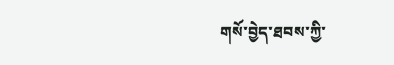གསོ་བྱེད་ཐབས་ཀྱི་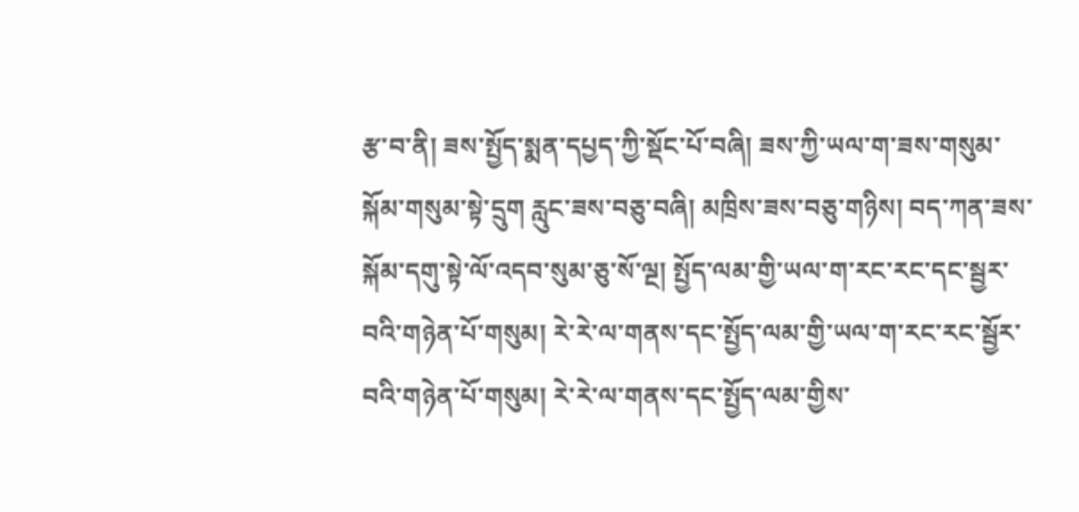རྩ་བ་ནི། ཟས་སྤྱོད་སྨན་དཔྱད་ཀྱི་སྡོང་པོ་བཞི། ཟས་ཀྱི་ཡལ་ག་ཟས་གསུམ་སྐོམ་གསུམ་སྟེ་དྲུག རླུང་ཟས་བཅུ་བཞི། མཁྲིས་ཟས་བཅུ་གཉིས། བད་ཀན་ཟས་སྐོམ་དགུ་སྟེ་ལོ་འདབ་སུམ་ཅུ་སོ་ལྔ། སྤྱོད་ལམ་གྱི་ཡལ་ག་རང་རང་དང་སྦྱར་བའི་གཉེན་པོ་གསུམ། རེ་རེ་ལ་གནས་དང་སྤྱོད་ལམ་གྱི་ཡལ་ག་རང་རང་སྦྱོར་བའི་གཉེན་པོ་གསུམ། རེ་རེ་ལ་གནས་དང་སྤྱོད་ལམ་གྱིས་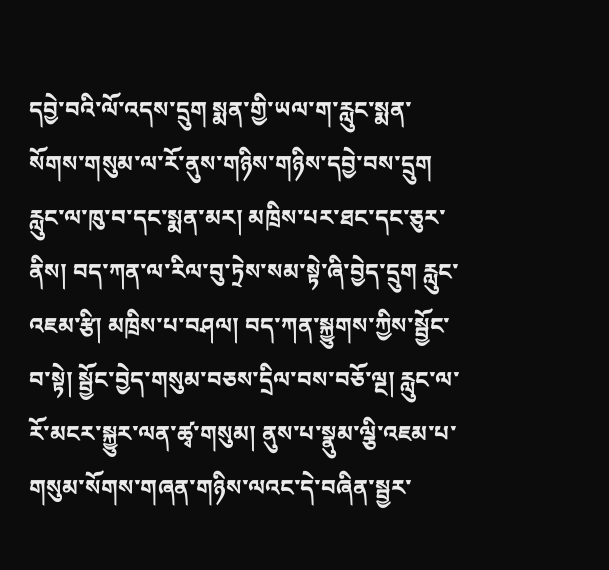དབྱེ་བའི་ལོ་འདས་དྲུག སྨན་གྱི་ཡལ་ག་རླུང་སྨན་སོགས་གསུམ་ལ་རོ་ནུས་གཉིས་གཉིས་དབྱེ་བས་དྲུག རླུང་ལ་ཁུ་བ་དང་སྨན་མར། མཁྲིས་པར་ཐང་དང་ཅུར་ནིས། བད་ཀན་ལ་རིལ་བུ་ཏྲེས་སམ་སྟེ་ཞི་བྱེད་དྲུག རླུང་འཇམ་རྩི། མཁྲིས་པ་བཤལ། བད་ཀན་སྐྱུགས་ཀྱིས་སྦྱོང་བ་སྟེ། སྦྱོང་བྱེད་གསུམ་བཅས་དྲིལ་བས་བཅོ་ལྔ། རླུང་ལ་རོ་མངར་སྐྱུར་ལན་ཚྭ་གསུམ། ནུས་པ་སྣུམ་ལྕི་འཇམ་པ་གསུམ་སོགས་གཞན་གཉིས་ལའང་དེ་བཞིན་སྦྱར་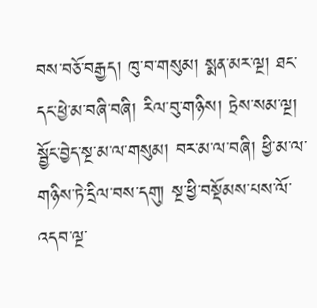བས་བཅོ་བརྒྱད། ཁུ་བ་གསུམ། སྨན་མར་ལྔ། ཐང་དང་ཕྱེ་མ་བཞི་བཞི། རིལ་བུ་གཉིས། ཏྲེས་སམ་ལྔ། སྦྱོང་བྱེད་སྔ་མ་ལ་གསུམ། བར་མ་ལ་བཞི། ཕྱི་མ་ལ་གཉིས་ཏེ་དྲིལ་བས་དགུ། སྔ་ཕྱི་བསྡོམས་པས་ལོ་འདབ་ལྔ་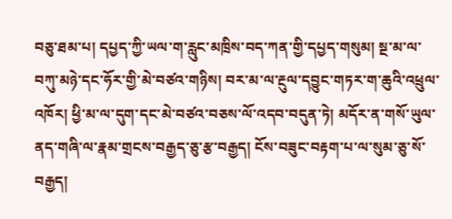བཅུ་ཐམ་པ། དཔྱད་ཀྱི་ཡལ་ག་རླུང་མཁྲིས་བད་ཀན་གྱི་དཔྱད་གསུམ། སྔ་མ་ལ་བཀུ་མཉེ་དང་ཧོར་གྱི་མེ་བཙའ་གཉིས། བར་མ་ལ་རྔུལ་དབྱུང་གཏར་ག་ཆུའི་འཕྲུལ་འཁོར། ཕྱི་མ་ལ་དུག་དང་མེ་བཙའ་བཅས་ལོ་འདབ་བདུན་ཏེ། མདོར་ན་གསོ་ཡུལ་ནད་གཞི་ལ་རྣམ་གྲངས་བརྒྱད་ཅུ་རྩ་བརྒྱད། ངོས་བཟུང་བརྟག་པ་ལ་སུམ་ཅུ་སོ་བརྒྱད།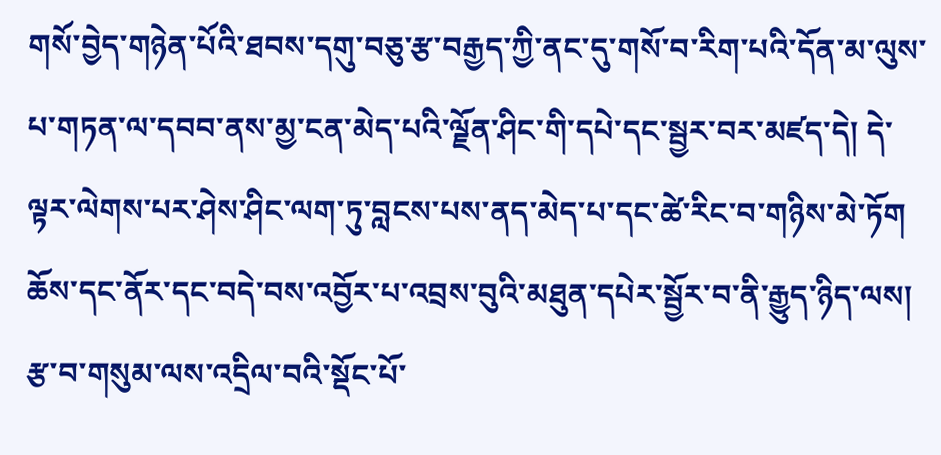གསོ་བྱེད་གཉེན་པོའི་ཐབས་དགུ་བཅུ་རྩ་བརྒྱད་ཀྱི་ནང་དུ་གསོ་བ་རིག་པའི་དོན་མ་ལུས་པ་གཏན་ལ་དབབ་ནས་མྱ་ངན་མེད་པའི་ལྗོན་ཤིང་གི་དཔེ་དང་སྦྱར་བར་མཛད་དེ། དེ་ལྟར་ལེགས་པར་ཤེས་ཤིང་ལག་ཏུ་བླངས་པས་ནད་མེད་པ་དང་ཚེ་རིང་བ་གཉིས་མེ་ཏོག ཆོས་དང་ནོར་དང་བདེ་བས་འབྱོར་པ་འབྲས་བུའི་མཐུན་དཔེར་སྦྱོར་བ་ནི་རྒྱུད་ཉིད་ལས། རྩ་བ་གསུམ་ལས་འདྲིལ་བའི་སྡོང་པོ་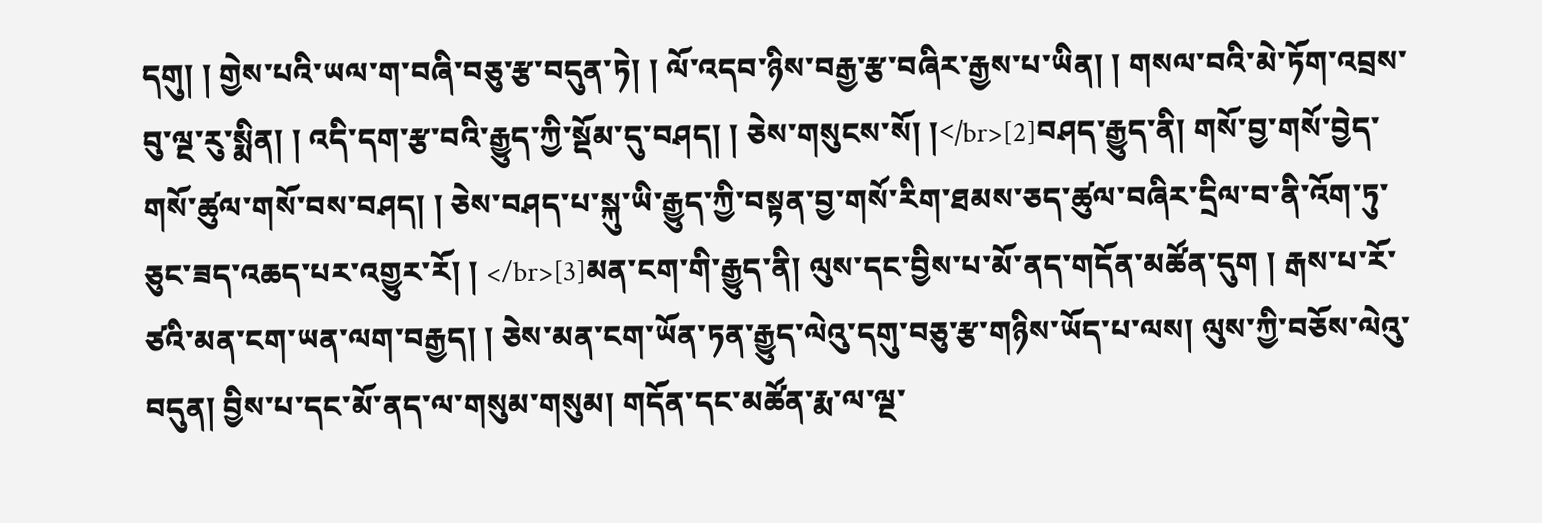དགུ། ། གྱེས་པའི་ཡལ་ག་བཞི་བཅུ་རྩ་བདུན་ཏེ། ། ལོ་འདབ་ཉིས་བརྒྱ་རྩ་བཞིར་རྒྱས་པ་ཡིན། ། གསལ་བའི་མེ་ཏོག་འབྲས་བུ་ལྔ་རུ་སྨིན། ། འདི་དག་རྩ་བའི་རྒྱུད་ཀྱི་སྡོམ་དུ་བཤད། ། ཅེས་གསུངས་སོ། །</br>[2]བཤད་རྒྱུད་ནི། གསོ་བྱ་གསོ་བྱེད་གསོ་ཚུལ་གསོ་བས་བཤད། ། ཅེས་བཤད་པ་སྐུ་ཡི་རྒྱུད་ཀྱི་བསྟན་བྱ་གསོ་རིག་ཐམས་ཅད་ཚུལ་བཞིར་དྲིལ་བ་ནི་འོག་ཏུ་ཅུང་ཟད་འཆད་པར་འགྱུར་རོ། ། </br>[3]མན་ངག་གི་རྒྱུད་ནི། ལུས་དང་བྱིས་པ་མོ་ནད་གདོན་མཚོན་དུག ། རྒས་པ་རོ་ཙའི་མན་ངག་ཡན་ལག་བརྒྱད། ། ཅེས་མན་ངག་ཡོན་ཏན་རྒྱུད་ལེའུ་དགུ་བཅུ་རྩ་གཉིས་ཡོད་པ་ལས། ལུས་ཀྱི་བཅོས་ལེའུ་བདུན། བྱིས་པ་དང་མོ་ནད་ལ་གསུམ་གསུམ། གདོན་དང་མཚོན་རྨ་ལ་ལྔ་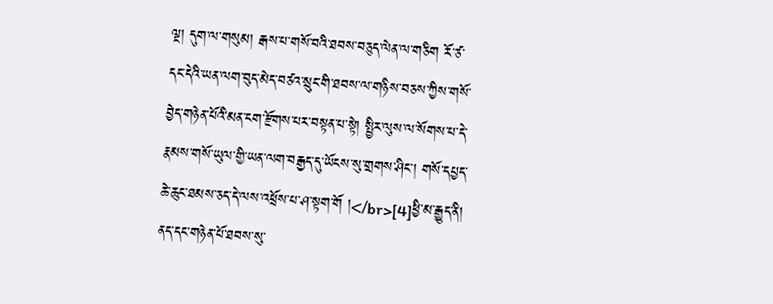ལྔ། དུག་ལ་གསུམ། རྒས་པ་གསོ་བའི་ཐབས་བཅུད་ལེན་ལ་གཅིག རོ་ཙ་དང་དེའི་ཡན་ལག་བུད་མེད་བཙའ་སྲུང་གི་ཐབས་ལ་གཉིས་བཅས་ཀྱིས་གསོ་བྱེད་གཉེན་པོའི་མན་ངག་རྫོགས་པར་བསྟན་པ་སྟེ། སྤྱིར་ལུས་ལ་སོགས་པ་དེ་རྣམས་གསོ་ཡུལ་གྱི་ཡན་ལག་བརྒྱད་དུ་ཡོངས་སུ་གྲགས་ཤིང་། གསོ་དཔྱད་ཆེ་ཆུང་ཐམས་ཅད་དེ་ལས་འཕྲོས་པ་ཤ་སྟག་གོ །</br>[4]ཕྱི་མ་རྒྱུད་ནི། ནད་དང་གཉེན་པོ་ཐབས་སུ་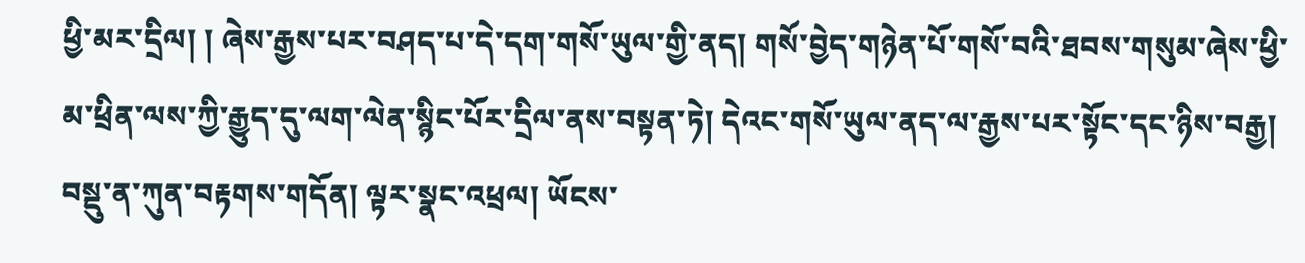ཕྱི་མར་དྲིལ། ། ཞེས་རྒྱས་པར་བཤད་པ་དེ་དག་གསོ་ཡུལ་གྱི་ནད། གསོ་བྱེད་གཉེན་པོ་གསོ་བའི་ཐབས་གསུམ་ཞེས་ཕྱི་མ་ཕྲིན་ལས་ཀྱི་རྒྱུད་དུ་ལག་ལེན་སྙིང་པོར་དྲིལ་ནས་བསྟན་ཏེ། དེའང་གསོ་ཡུལ་ནད་ལ་རྒྱས་པར་སྟོང་དང་ཉིས་བརྒྱ། བསྡུ་ན་ཀུན་བརྟགས་གདོན། ལྟར་སྣང་འཕྲལ། ཡོངས་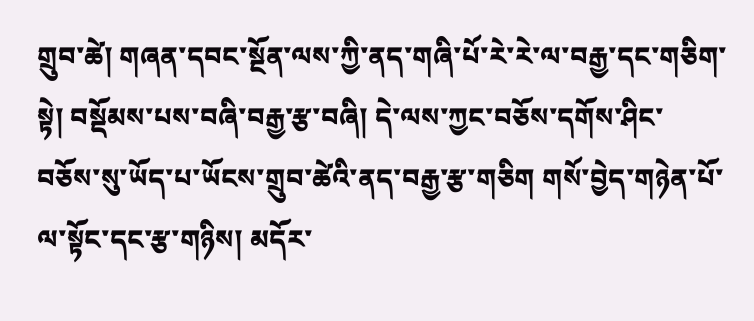གྲུབ་ཚེ། གཞན་དབང་སྔོན་ལས་ཀྱི་ནད་གཞི་པོ་རེ་རེ་ལ་བརྒྱ་དང་གཅིག་སྟེ། བསྡོམས་པས་བཞི་བརྒྱ་རྩ་བཞི། དེ་ལས་ཀྱང་བཅོས་དགོས་ཤིང་བཅོས་སུ་ཡོད་པ་ཡོངས་གྲུབ་ཚེའི་ནད་བརྒྱ་རྩ་གཅིག གསོ་བྱེད་གཉེན་པོ་ལ་སྟོང་དང་རྩ་གཉིས། མདོར་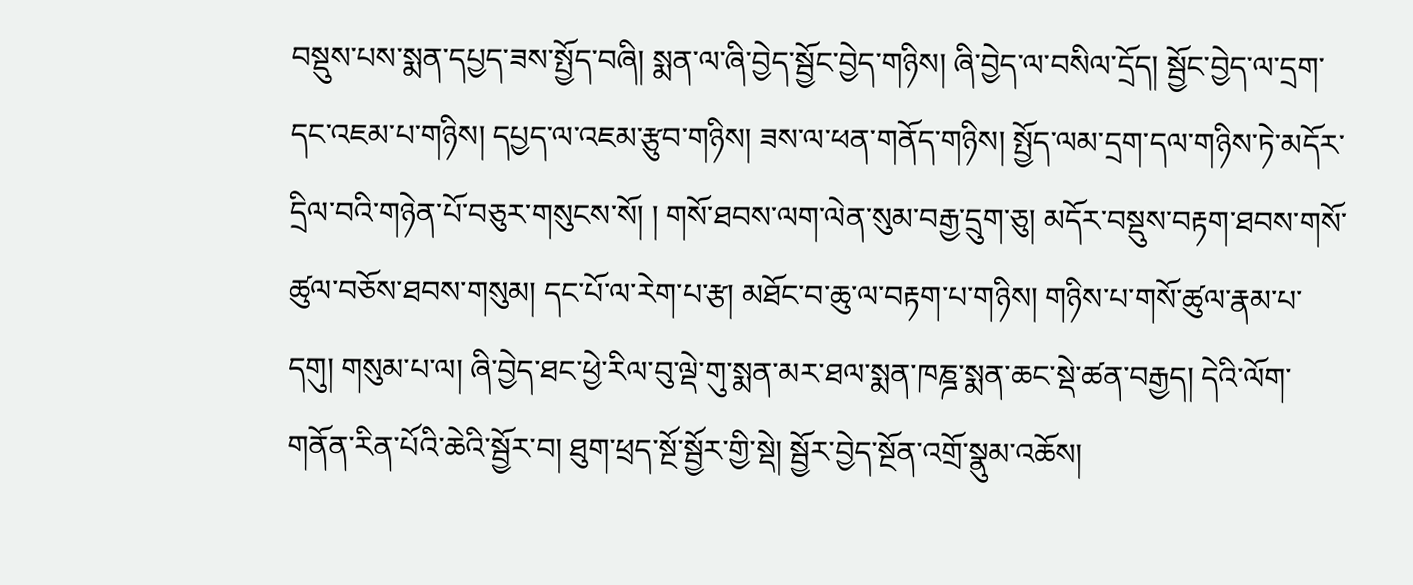བསྡུས་པས་སྨན་དཔྱད་ཟས་སྤྱོད་བཞི། སྨན་ལ་ཞི་བྱེད་སྦྱོང་བྱེད་གཉིས། ཞི་བྱེད་ལ་བསིལ་དྲོད། སྦྱོང་བྱེད་ལ་དྲག་དང་འཇམ་པ་གཉིས། དཔྱད་ལ་འཇམ་རྩུབ་གཉིས། ཟས་ལ་ཕན་གནོད་གཉིས། སྤྱོད་ལམ་དྲག་དལ་གཉིས་ཏེ་མདོར་དྲིལ་བའི་གཉེན་པོ་བཅུར་གསུངས་སོ། ། གསོ་ཐབས་ལག་ལེན་སུམ་བརྒྱ་དྲུག་ཅུ། མདོར་བསྡུས་བརྟག་ཐབས་གསོ་ཚུལ་བཅོས་ཐབས་གསུམ། དང་པོ་ལ་རེག་པ་རྩ། མཐོང་བ་ཆུ་ལ་བརྟག་པ་གཉིས། གཉིས་པ་གསོ་ཚུལ་རྣམ་པ་དགུ། གསུམ་པ་ལ། ཞི་བྱེད་ཐང་ཕྱེ་རིལ་བུ་ལྡེ་གུ་སྨན་མར་ཐལ་སྨན་ཁཎྜ་སྨན་ཆང་སྡེ་ཚན་བརྒྱད། དེའི་ལོག་གནོན་རིན་པོའི་ཆེའི་སྦྱོར་བ། ཐུག་ཕྲད་སྔོ་སྦྱོར་གྱི་སྡེ། སྦྱོར་བྱེད་སྔོན་འགྲོ་སྣུམ་འཆོས།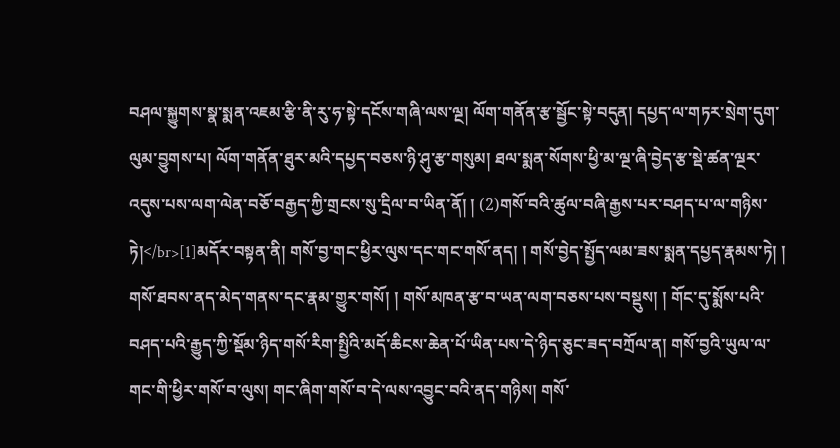བཤལ་སྐྱུགས་སྣ་སྨན་འཇམ་རྩི་ནི་རུ་ཧ་སྟེ་དངོས་གཞི་ལས་ལྔ། ལོག་གནོན་རྩ་སྦྱོང་སྟེ་བདུན། དཔྱད་ལ་གཏར་སྲེག་དུག་ལུམ་བྱུགས་པ། ལོག་གནོན་ཐུར་མའི་དཔྱད་བཅས་ཉི་ཤུ་རྩ་གསུམ། ཐལ་སྨན་སོགས་ཕྱི་མ་ལྔ་ཞི་བྱེད་རྩ་སྡེ་ཚན་ལྔར་འདུས་པས་ལག་ལེན་བཅོ་བརྒྱད་ཀྱི་གྲངས་སུ་དྲིལ་བ་ཡིན་ནོ། ། (2)གསོ་བའི་ཚུལ་བཞི་རྒྱས་པར་བཤད་པ་ལ་གཉིས་ཏེ།</br>[1]མདོར་བསྟན་ནི། གསོ་བྱ་གང་ཕྱིར་ལུས་དང་གང་གསོ་ནད། ། གསོ་བྱེད་སྤྱོད་ལམ་ཟས་སྨན་དཔྱད་རྣམས་ཏེ། ། གསོ་ཐབས་ནད་མེད་གནས་དང་རྣམ་གྱུར་གསོ། ། གསོ་མཁན་རྩ་བ་ཡན་ལག་བཅས་པས་བསྡུས། ། གོང་དུ་སྨོས་པའི་བཤད་པའི་རྒྱུད་ཀྱི་སྡོམ་ཉིད་གསོ་རིག་སྤྱིའི་མདོ་ཆིངས་ཆེན་པོ་ཡིན་པས་དེ་ཉིད་ཅུང་ཟད་བཀྲོལ་ན། གསོ་བྱའི་ཡུལ་ལ་གང་གི་ཕྱིར་གསོ་བ་ལུས། གང་ཞིག་གསོ་བ་དེ་ལས་འབྱུང་བའི་ནད་གཉིས། གསོ་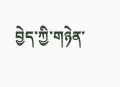བྱེད་ཀྱི་གཉེན་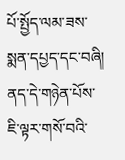པོ་སྤྱོད་ལམ་ཟས་སྨན་དཔྱད་དང་བཞི། ནད་དེ་གཉེན་པོས་ཇི་ལྟར་གསོ་བའི་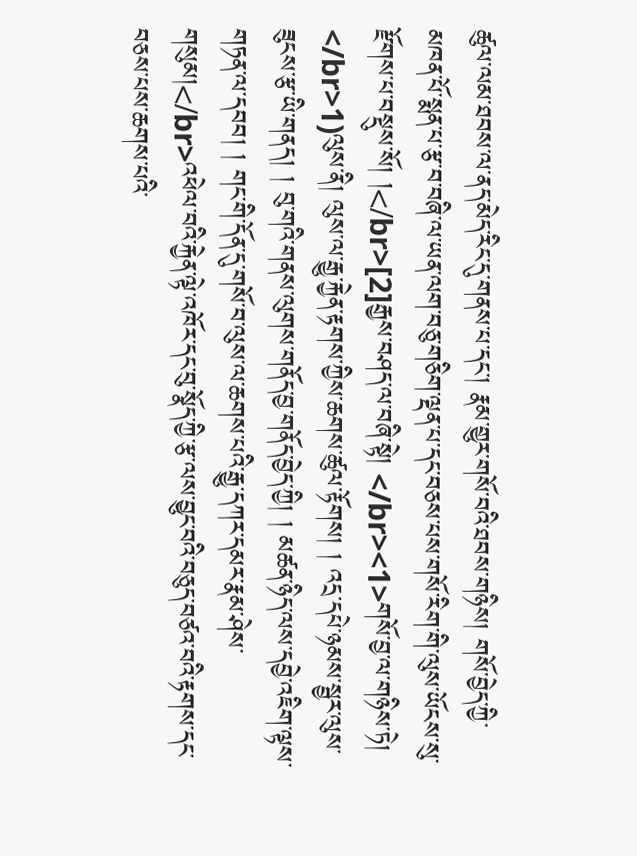ཚུལ་ལམ་ཐབས་ལ་ནད་མེད་རིང་དུ་གནས་པ་དང་། རྣམ་གྱུར་གསོ་བའི་ཐབས་གཉིས། གསོ་བྱེད་ཀྱི་མཁན་པོ་སྨན་པ་རྩ་བ་བཞི་ལ་ཡན་ལག་བཅུ་གཅིག་ལྡན་པ་དང་བཅས་པས་གསོ་རིག་གི་ལུས་ཡོངས་སུ་རྫོགས་པ་བསྡུས་སོ། །</br>[2]རྒྱས་བཤད་ལ་བཞི་སྟེ། </br><1>གསོ་བྱ་ལ་གཉིས་ཏེ། </br>1)ལུས་ནི། ལུས་ལ་རྒྱུ་རྐྱེན་རྟགས་ཀྱིས་ཆགས་ཚུལ་རྟོགས། ། འདྲ་དཔེ་ཉམས་སྦྱར་ལུས་ཟུངས་རྩ་ཡི་གནད། ། བུ་གའི་གནས་ལུགས་གནོད་བྱ་གནོད་བྱེད་ཀྱི། ། མཚན་ཉིད་ལས་དབྱེ་འཇིག་ལྟས་གཏན་ལ་དབབ། ། གང་གི་དོན་དུ་གསོ་བ་ལུས་ལ་ཆགས་པའི་རྒྱུ་དཀར་དམར་རྣམ་ཤེས་གསུམ།</br>འཕེལ་བའི་རྐྱེན་ལྟེ་འཁོར་དང་བུ་སྣོད་ཀྱི་རྩ་ལས་བྱུང་བའི་བཅུད་བཙའ་བའི་རྟགས་དང་བཅས་པས་ཆགས་པའི་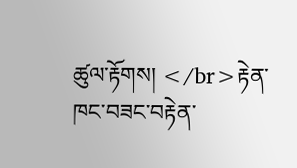ཚུལ་རྟོགས། </br>རྟེན་ཁང་བཟང་བརྟེན་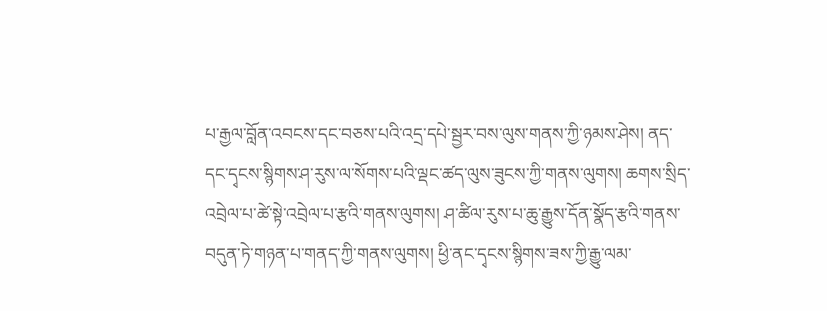པ་རྒྱལ་བློན་འབངས་དང་བཅས་པའི་འདྲ་དཔེ་སྦྱར་བས་ལུས་གནས་ཀྱི་ཉམས་ཤེས། ནད་དང་དྭངས་སྙིགས་ཤ་རུས་ལ་སོགས་པའི་ལྡང་ཚད་ལུས་ཟུངས་ཀྱི་གནས་ལུགས། ཆགས་སྲིད་འབྲེལ་པ་ཚེ་སྟེ་འབྲེལ་པ་རྩའི་གནས་ལུགས། ཤ་ཚིལ་རུས་པ་ཆུ་རྒྱུས་དོན་སྣོད་རྩའི་གནས་བདུན་ཏེ་གཉན་པ་གནད་ཀྱི་གནས་ལུགས། ཕྱི་ནང་དྭངས་སྙིགས་ཟས་ཀྱི་རྒྱུ་ལམ་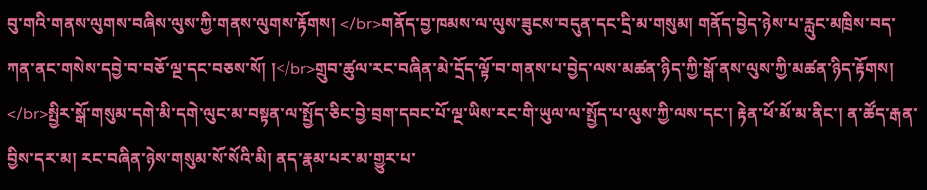བུ་གའི་གནས་ལུགས་བཞིས་ལུས་ཀྱི་གནས་ལུགས་རྟོགས། </br>གནོད་བྱ་ཁམས་ལ་ལུས་ཟུངས་བདུན་དང་དྲི་མ་གསུམ། གནོད་བྱེད་ཉེས་པ་རླུང་མཁྲིས་བད་ཀན་ནང་གསེས་དབྱེ་བ་བཅོ་ལྔ་དང་བཅས་སོ། །</br>གྲུབ་ཚུལ་རང་བཞིན་མེ་དྲོད་ལྟོ་བ་གནས་པ་བྱེད་ལས་མཚན་ཉིད་ཀྱི་སྒོ་ནས་ལུས་ཀྱི་མཚན་ཉིད་རྟོགས། </br>སྤྱིར་སྒོ་གསུམ་དགེ་མི་དགེ་ལུང་མ་བསྟན་ལ་སྤྱོད་ཅིང་བྱེ་བྲག་དབང་པོ་ལྔ་ཡིས་རང་གི་ཡུལ་ལ་སྤྱོད་པ་ལུས་ཀྱི་ལས་དང་། རྟེན་ཕོ་མོ་མ་ནིང་། ན་ཚོད་རྒན་བྱིས་དར་མ། རང་བཞིན་ཉེས་གསུམ་སོ་སོའི་མི། ནད་རྣམ་པར་མ་གྱུར་པ་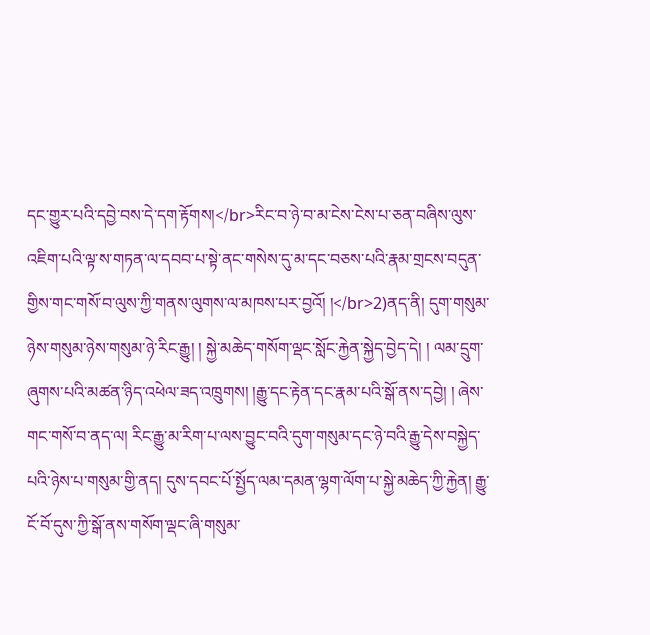དང་གྱུར་པའི་དབྱེ་བས་དེ་དག་རྟོགས།</br>རིང་བ་ཉེ་བ་མ་ངེས་ངེས་པ་ཅན་བཞིས་ལུས་འཇིག་པའི་ལྟ་ས་གཏན་ལ་དབབ་པ་སྟེ་ནང་གསེས་དུ་མ་དང་བཅས་པའི་རྣམ་གྲངས་བདུན་གྱིས་གང་གསོ་བ་ལུས་ཀྱི་གནས་ལུགས་ལ་མཁས་པར་བྱའོ། །</br>2)ནད་ནི། དུག་གསུམ་ཉེས་གསུམ་ཉེས་གསུམ་ཉེ་རིང་རྒྱུ། ། སྐྱེ་མཆེད་གསོག་ལྡང་སློང་རྐྱེན་སྐྱེད་བྱེད་དེ། ། ལམ་དྲུག་ཞུགས་པའི་མཚན་ཉིད་འཕེལ་ཟད་འཁྲུགས། །རྒྱུ་དང་རྟེན་དང་རྣམ་པའི་སྒོ་ནས་དབྱེ། ། ཞེས་གང་གསོ་བ་ནད་ལ། རིང་རྒྱུ་མ་རིག་པ་ལས་བྱུང་བའི་དུག་གསུམ་དང་ཉེ་བའི་རྒྱུ་དེས་བསྐྱེད་པའི་ཉེས་པ་གསུམ་གྱི་ནད། དུས་དབང་པོ་སྤྱོད་ལམ་དམན་ལྷག་ལོག་པ་སྐྱེ་མཆེད་ཀྱི་རྐྱེན། རྒྱུ་ངོ་བོ་དུས་ཀྱི་སྒོ་ནས་གསོག་ལྡང་ཞི་གསུམ་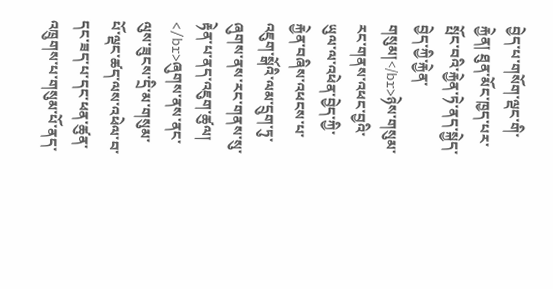བྱེད་པ་གསོག་ལྡང་གི་རྐྱེན། ཐུན་མོང་ཁྱད་པར་སྤོང་བའི་རྐྱེན་ཏེ་ནད་སྐྱེད་བྱེད་ཀྱི་རྐྱེན་གསུམ།</br>ཉེས་གསུམ་རང་གནས་འཕང་བྱའི་ཡུལ་ལ་འཕེན་བྱེད་ཀྱི་རྐྱེན་བཞིས་འཕངས་པ་འཇུག་སྒོའི་ལམ་དྲུག་ཏུ་ཞུགས་ནས་རང་གནས་སུ་རྟེན་པ་ནད་འཇུག་ཚུལ། </br>ཞུགས་ནས་ནང་ལུས་ཟུངས་དྲི་མ་གསུམ་པོ་ལྡང་ཚད་ལས་འཕེལ་བ་དང་ཟད་པ་དང་ཕན་ཚུན་འཁྲུགས་པ་གསུམ་པོ་ནད་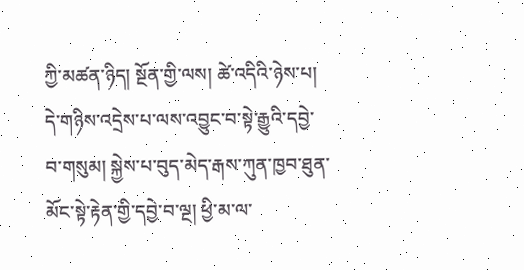ཀྱི་མཚན་ཉིད། སྔོན་གྱི་ལས། ཚེ་འདིའི་ཉེས་པ། དེ་གཉིས་འདྲེས་པ་ལས་འབྱུང་བ་སྟེ་རྒྱུའི་དབྱེ་བ་གསུམ། སྐྱེས་པ་བུད་མེད་རྒས་ཀུན་ཁྱབ་ཐུན་མོང་སྟེ་རྟེན་གྱི་དབྱེ་བ་ལྔ། ཕྱི་མ་ལ་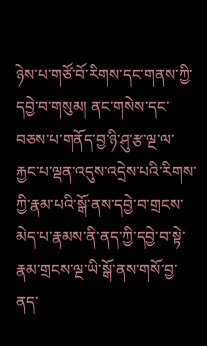ཉེས་པ་གཙོ་བོ་རིགས་དང་གནས་ཀྱི་དབྱེ་བ་གསུམ། ནང་གསེས་དང་བཅས་པ་གནོད་བྱ་ཉི་ཤུ་རྩ་ལྔ་ལ་རྐྱང་པ་ལྡན་འདུས་འདྲེས་པའི་རིགས་ཀྱི་རྣམ་པའི་སྒོ་ནས་དབྱེ་བ་གྲངས་མེད་པ་རྣམས་ནི་ནད་ཀྱི་དབྱེ་བ་སྟེ་རྣམ་གྲངས་ལྔ་ཡི་སྒོ་ནས་གསོ་བྱ་ནད་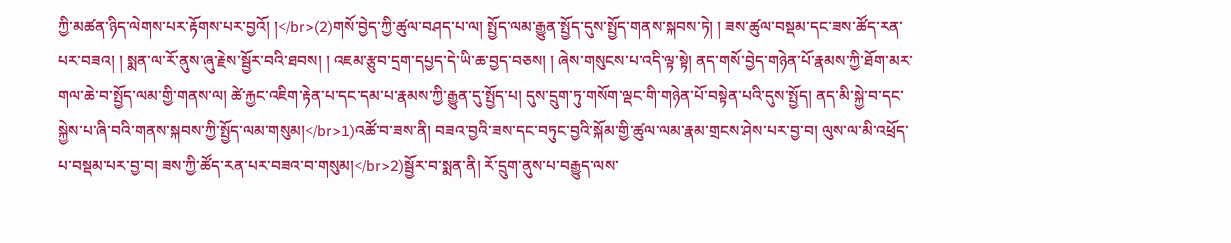ཀྱི་མཚན་ཉིད་ལེགས་པར་རྟོགས་པར་བྱའོ། །</br>(2)གསོ་བྱེད་ཀྱི་ཚུལ་བཤད་པ་ལ། སྤྱོད་ལམ་རྒྱུན་སྤྱོད་དུས་སྤྱོད་གནས་སྐབས་ཏེ། ། ཟས་ཚུལ་བསྡམ་དང་ཟས་ཚོད་རན་པར་བཟའ། ། སྨན་ལ་རོ་ནུས་ཞུ་རྗེས་སྦྱོར་བའི་ཐབས། ། འཇམ་རྩུབ་དྲག་དཔྱད་དེ་ཡི་ཆ་བྱད་བཅས། ། ཞེས་གསུངས་པ་འདི་ལྟ་སྟེ། ནད་གསོ་བྱེད་གཉེན་པོ་རྣམས་ཀྱི་ཐོག་མར་གལ་ཆེ་བ་སྤྱོད་ལམ་གྱི་གནས་ལ། ཚེ་རྐྱང་འཇིག་རྟེན་པ་དང་དམ་པ་རྣམས་ཀྱི་རྒྱུན་དུ་སྤྱོད་པ། དུས་དྲུག་ཏུ་གསོག་ལྡང་གི་གཉེན་པོ་བསྟེན་པའི་དུས་སྤྱོད། ནད་མི་སྐྱེ་བ་དང་སྐྱེས་པ་ཞི་བའི་གནས་སྐབས་ཀྱི་སྤྱོད་ལམ་གསུམ།</br>1)འཚོ་བ་ཟས་ནི། བཟའ་བྱའི་ཟས་དང་བཏུང་བྱའི་སྐོམ་གྱི་ཚུལ་ལམ་རྣམ་གྲངས་ཤེས་པར་བྱ་བ། ལུས་ལ་མི་འཕྲོད་པ་བསྡམ་པར་བྱ་བ། ཟས་ཀྱི་ཚོད་རན་པར་བཟའ་བ་གསུམ།</br>2)སྦྱོར་བ་སྨན་ནི། རོ་དྲུག་ནུས་པ་བརྒྱུད་ལས་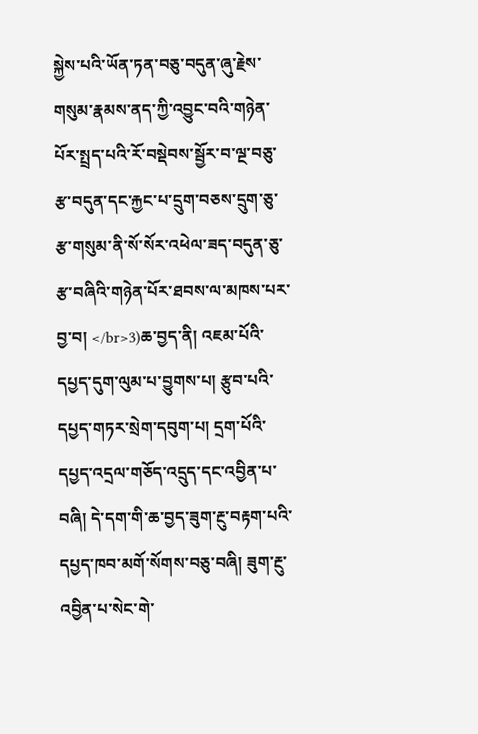སྐྱེས་པའི་ཡོན་ཏན་བཅུ་བདུན་ཞུ་རྗེས་གསུམ་རྣམས་ནད་ཀྱི་འབྱུང་བའི་གཉེན་པོར་སྤྲད་པའི་རོ་བསྡེབས་སྦྱོར་བ་ལྔ་བཅུ་རྩ་བདུན་དང་རྐྱང་པ་དྲུག་བཅས་དྲུག་ཅུ་རྩ་གསུམ་ནི་སོ་སོར་འཕེལ་ཟད་བདུན་ཅུ་རྩ་བཞིའི་གཉེན་པོར་ཐབས་ལ་མཁས་པར་བྱ་བ། </br>3)ཆ་བྱད་ནི། འཇམ་པོའི་དཔྱད་དུག་ལུམ་པ་བྱུགས་པ། རྩུབ་པའི་དཔྱད་གཏར་སྲེག་དབུག་པ། དྲག་པོའི་དཔྱད་འདྲལ་གཅོད་འདྲུད་དང་འབྱིན་པ་བཞི། དེ་དག་གི་ཆ་བྱད་ཟུག་རྔུ་བརྟག་པའི་དཔྱད་ཁབ་མགོ་སོགས་བཅུ་བཞི། ཟུག་རྔུ་འབྱིན་པ་སེང་གེ་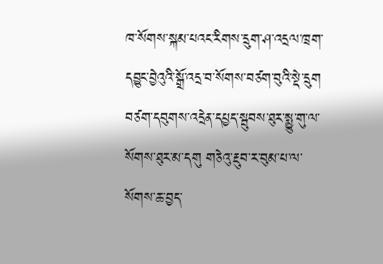ཁ་སོགས་སྐམ་པའང་རིགས་དྲུག་ཤ་འདྲལ་ཁྲག་དབྱུང་བྱེའུའི་སྒྲོ་འདྲ་བ་སོགས་བཙག་བུའི་སྡེ་དྲུག བཙག་དབུགས་འདྲེན་དཔྱད་སྦུབས་ཐུར་སྨྱུ་གུ་ལ་སོགས་ཐུར་མ་དགུ གཅེའུ་རྔུབ་ར་བུམ་པ་ལ་སོགས་ཆ་བྱད་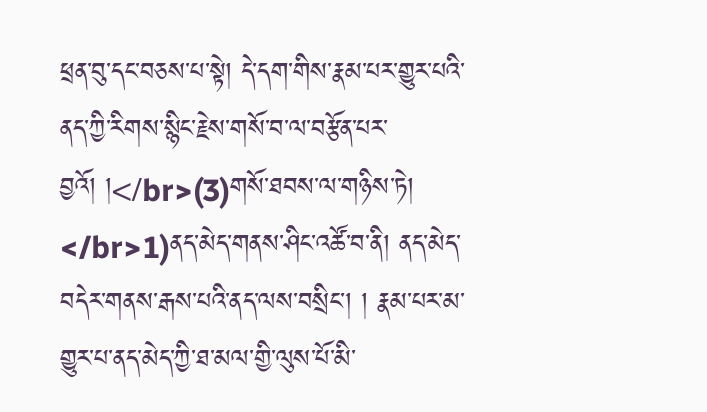ཕྲན་བུ་དང་བཅས་པ་སྟེ། དེ་དག་གིས་རྣམ་པར་གྱུར་པའི་ནད་ཀྱི་རིགས་སྙིང་རྗེས་གསོ་བ་ལ་བརྩོན་པར་བྱའོ། །</br>(3)གསོ་ཐབས་ལ་གཉིས་ཏེ། </br>1)ནད་མེད་གནས་ཤིང་འཚོ་བ་ནི། ནད་མེད་བདེར་གནས་རྒས་པའི་ནད་ལས་བསྲིང་། ། རྣམ་པར་མ་གྱུར་པ་ནད་མེད་ཀྱི་ཐ་མལ་གྱི་ལུས་པོ་མི་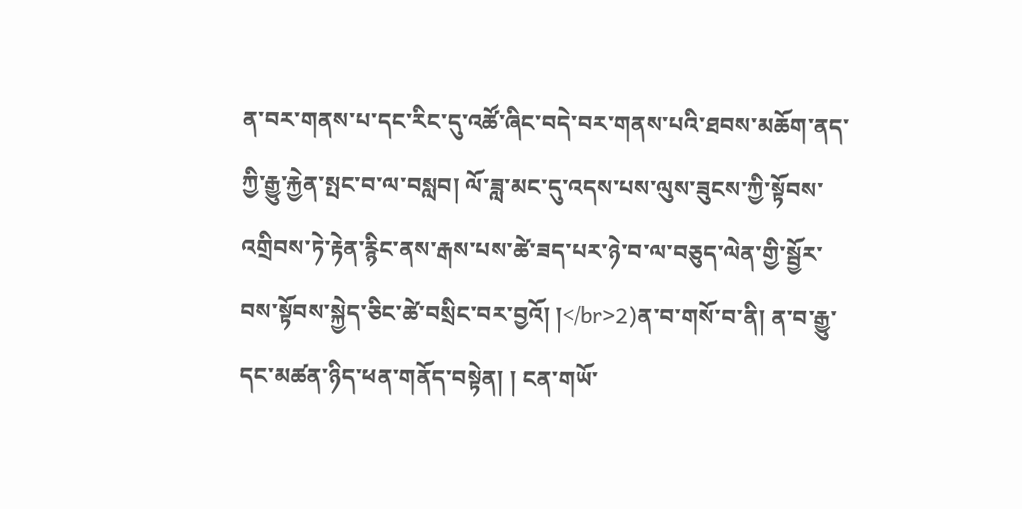ན་བར་གནས་པ་དང་རིང་དུ་འཚོ་ཞིང་བདེ་བར་གནས་པའི་ཐབས་མཆོག་ནད་ཀྱི་རྒྱུ་རྐྱེན་སྤང་བ་ལ་བསླབ། ལོ་ཟླ་མང་དུ་འདས་པས་ལུས་ཟུངས་ཀྱི་སྟོབས་འགྲིབས་ཏེ་རྟེན་རྙིང་ནས་རྒས་པས་ཚེ་ཟད་པར་ཉེ་བ་ལ་བཅུད་ལེན་གྱི་སྦྱོར་བས་སྟོབས་སྐྱེད་ཅིང་ཚེ་བསྲིང་བར་བྱའོ། །</br>2)ན་བ་གསོ་བ་ནི། ན་བ་རྒྱུ་དང་མཚན་ཉིད་ཕན་གནོད་བསྟེན། ། ངན་གཡོ་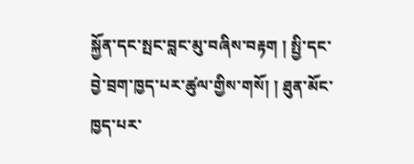སྐྱོན་དང་སྤང་བླང་མུ་བཞིས་བརྟག ། སྤྱི་དང་བྱེ་བྲག་ཁྱད་པར་ཚུལ་གྱིས་གསོ། ། ཐུན་མོང་ཁྱད་པར་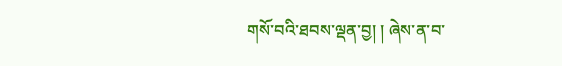གསོ་བའི་ཐབས་ལྡན་བྱ། ། ཞེས་ན་བ་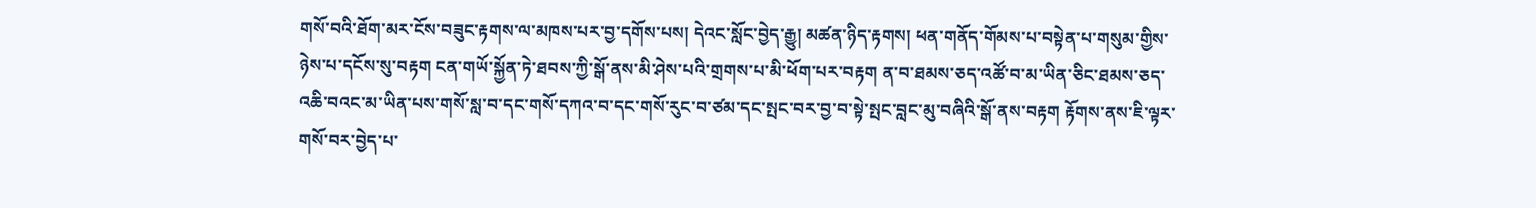གསོ་བའི་ཐོག་མར་ངོས་བཟུང་རྟགས་ལ་མཁས་པར་བྱ་དགོས་པས། དེའང་སློང་བྱེད་རྒྱུ། མཚན་ཉིད་རྟགས། ཕན་གནོད་གོམས་པ་བསྟེན་པ་གསུམ་གྱིས་ཉེས་པ་དངོས་སུ་བརྟག ངན་གཡོ་སྐྱོན་ཏེ་ཐབས་ཀྱི་སྒོ་ནས་མི་ཤེས་པའི་གྲགས་པ་མི་ཕོག་པར་བརྟག ན་བ་ཐམས་ཅད་འཚོ་བ་མ་ཡིན་ཅིང་ཐམས་ཅད་འཆི་བའང་མ་ཡིན་པས་གསོ་སླ་བ་དང་གསོ་དཀའ་བ་དང་གསོ་རུང་བ་ཙམ་དང་སྤང་བར་བྱ་བ་སྟེ་སྤང་བླང་མུ་བཞིའི་སྒོ་ནས་བརྟག རྟོགས་ནས་ཇི་ལྟར་གསོ་བར་བྱེད་པ་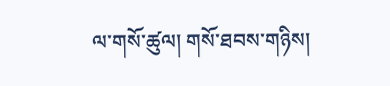ལ་གསོ་ཚུལ། གསོ་ཐབས་གཉིས།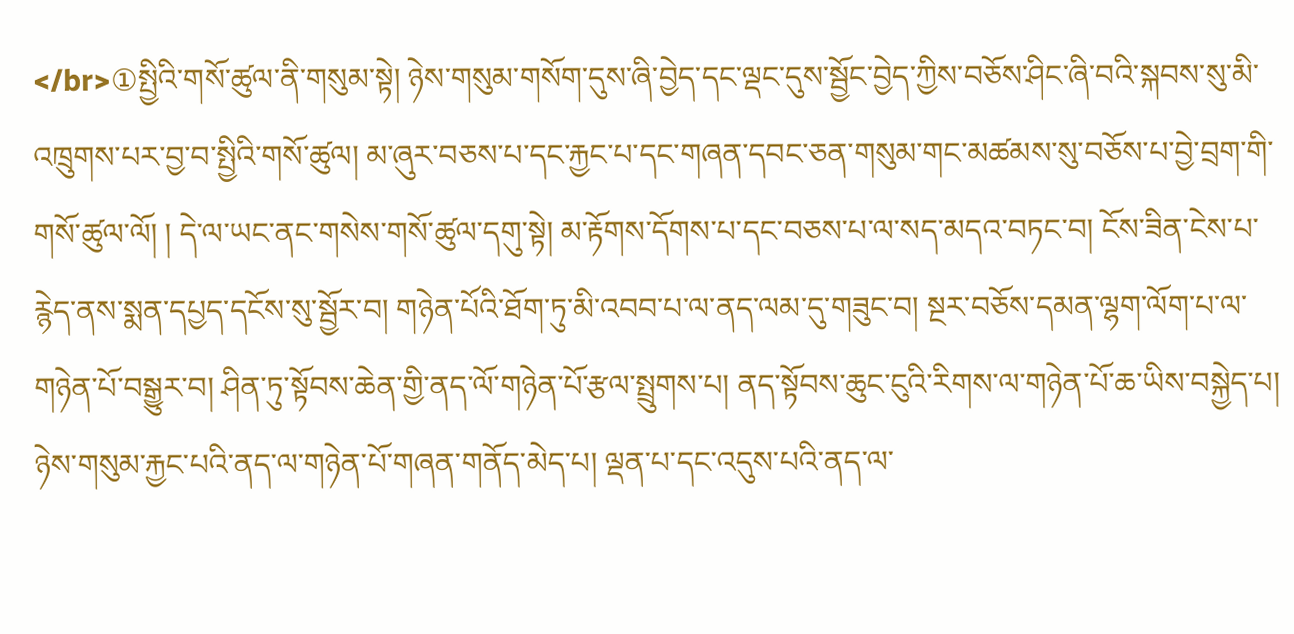</br>①སྤྱིའི་གསོ་ཚུལ་ནི་གསུམ་སྟེ། ཉེས་གསུམ་གསོག་དུས་ཞི་བྱེད་དང་ལྡང་དུས་སྦྱོང་བྱེད་ཀྱིས་བཅོས་ཤིང་ཞི་བའི་སྐབས་སུ་མི་འཁྲུགས་པར་བྱ་བ་སྤྱིའི་གསོ་ཚུལ། མ་ཞུར་བཅས་པ་དང་རྐྱང་པ་དང་གཞན་དབང་ཅན་གསུམ་གང་མཚམས་སུ་བཅོས་པ་བྱེ་བྲག་གི་གསོ་ཚུལ་ལོ། ། དེ་ལ་ཡང་ནང་གསེས་གསོ་ཚུལ་དགུ་སྟེ། མ་རྟོགས་དོགས་པ་དང་བཅས་པ་ལ་སད་མདའ་བཏང་བ། ངོས་ཟིན་ངེས་པ་རྙེད་ནས་སྨན་དཔྱད་དངོས་སུ་སྦྱོར་བ། གཉེན་པོའི་ཐོག་ཏུ་མི་འབབ་པ་ལ་ནད་ལམ་དུ་གཟུང་བ། སྔར་བཅོས་དམན་ལྷག་ལོག་པ་ལ་གཉེན་པོ་བསྒྱུར་བ། ཤིན་ཏུ་སྟོབས་ཆེན་གྱི་ནད་ལོ་གཉེན་པོ་རྩལ་སྤྲུགས་པ། ནད་སྟོབས་ཆུང་ངུའི་རིགས་ལ་གཉེན་པོ་ཆ་ཡིས་བསྐྱེད་པ། ཉེས་གསུམ་རྐྱང་པའི་ནད་ལ་གཉེན་པོ་གཞན་གནོད་མེད་པ། ལྡན་པ་དང་འདུས་པའི་ནད་ལ་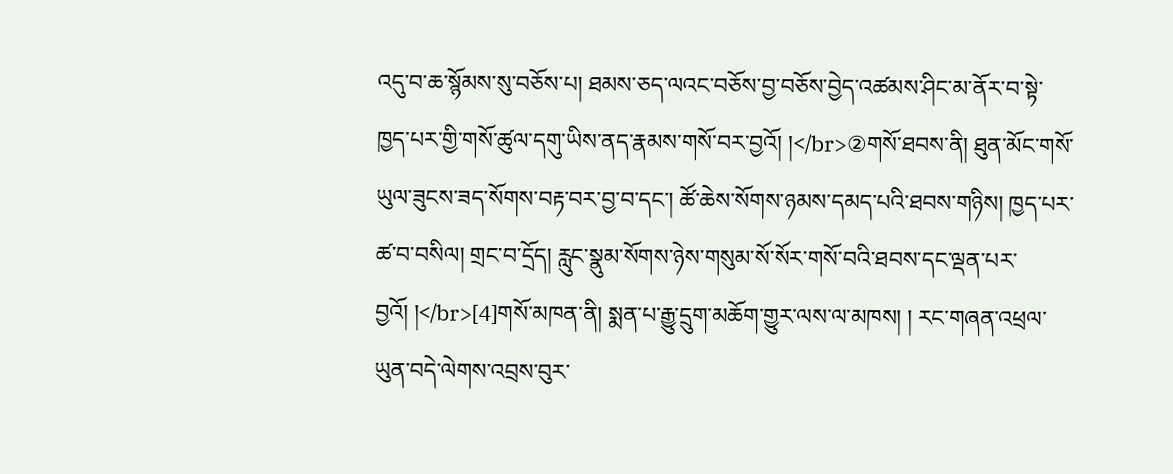འདུ་བ་ཆ་སྙོམས་སུ་བཅོས་པ། ཐམས་ཅད་ལའང་བཅོས་བྱ་བཅོས་བྱེད་འཚམས་ཤིང་མ་ནོར་བ་སྟེ་ཁྱད་པར་གྱི་གསོ་ཚུལ་དགུ་ཡིས་ནད་རྣམས་གསོ་བར་བྱའོ། །</br>②གསོ་ཐབས་ནི། ཐུན་མོང་གསོ་ཡུལ་ཟུངས་ཟད་སོགས་བརྟ་བར་བྱ་བ་དང་། ཚོ་ཆེས་སོགས་ཉམས་དམད་པའི་ཐབས་གཉིས། ཁྱད་པར་ཚ་བ་བསིལ། གྲང་བ་དྲོད། རླུང་སྣུམ་སོགས་ཉེས་གསུམ་སོ་སོར་གསོ་བའི་ཐབས་དང་ལྡན་པར་བྱའོ། །</br>[4]གསོ་མཁན་ནི། སྨན་པ་རྒྱུ་དྲུག་མཆོག་གྱུར་ལས་ལ་མཁས། ། རང་གཞན་འཕྲལ་ཡུན་བདེ་ལེགས་འབྲས་བུར་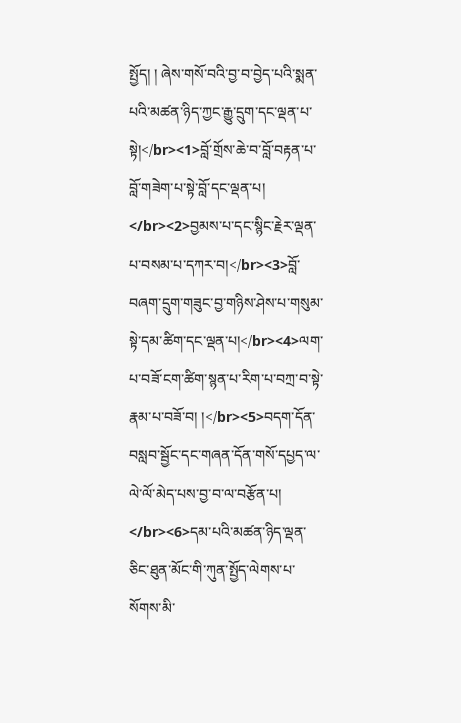སྤྱོད། ། ཞེས་གསོ་བའི་བྱ་བ་བྱེད་པའི་སྨན་པའི་མཚན་ཉིད་ཀྱང་རྒྱུ་དྲུག་དང་ལྡན་པ་སྟེ།</br><1>བློ་གྲོས་ཆེ་བ་བློ་བརྟན་པ་བློ་གཟེག་པ་སྟེ་བློ་དང་ལྡན་པ། </br><2>བྱམས་པ་དང་སྙིང་རྗེར་ལྡན་པ་བསམ་པ་དཀར་བ།</br><3>བློ་བཞག་དྲུག་གཟུང་བྱ་གཉིས་ཤེས་པ་གསུམ་སྟེ་དམ་ཚིག་དང་ལྡན་པ།</br><4>ལག་པ་བཟོ་ངག་ཚིག་སྙན་པ་རིག་པ་བཀྲ་བ་སྟེ་རྣམ་པ་བཟོ་བ། །</br><5>བདག་དོན་བསླབ་སྦྱོང་དང་གཞན་དོན་གསོ་དཔྱད་ལ་ལེ་ལོ་མེད་པས་བྱ་བ་ལ་བརྩོན་པ། </br><6>དམ་པའི་མཚན་ཉིད་ལྡན་ཅིང་ཐུན་མོང་གི་ཀུན་སྤྱོད་ལེགས་པ་སོགས་མི་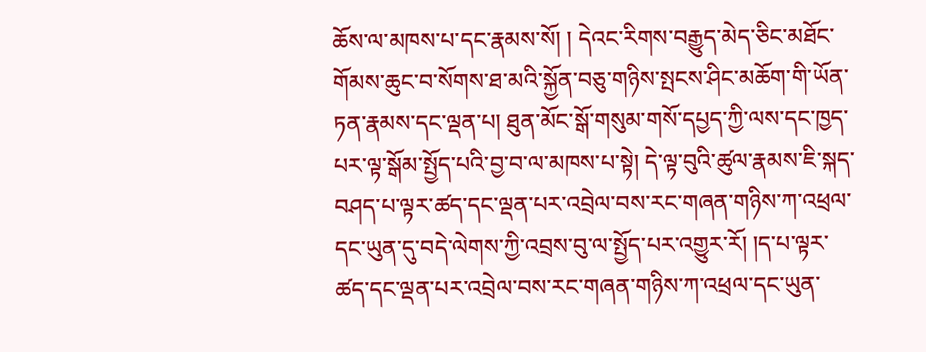ཆོས་ལ་མཁས་པ་དང་རྣམས་སོ། ། དེའང་རིགས་བརྒྱུད་མེད་ཅིང་མཐོང་གོམས་ཆུང་བ་སོགས་ཐ་མའི་སྐྱོན་བཅུ་གཉིས་སྤངས་ཤིང་མཆོག་གི་ཡོན་ཏན་རྣམས་དང་ལྡན་པ། ཐུན་མོང་སྒོ་གསུམ་གསོ་དཔྱད་ཀྱི་ལས་དང་ཁྱད་པར་ལྟ་སྒོམ་སྤྱོད་པའི་བྱ་བ་ལ་མཁས་པ་སྟེ། དེ་ལྟ་བུའི་ཚུལ་རྣམས་ཇི་སྐད་བཤད་པ་ལྟར་ཚད་དང་ལྡན་པར་འབྲེལ་བས་རང་གཞན་གཉིས་ཀ་འཕྲལ་དང་ཡུན་དུ་བདེ་ལེགས་ཀྱི་འབྲས་བུ་ལ་སྤྱོད་པར་འགྱུར་རོ། །ད་པ་ལྟར་ཚད་དང་ལྡན་པར་འབྲེལ་བས་རང་གཞན་གཉིས་ཀ་འཕྲལ་དང་ཡུན་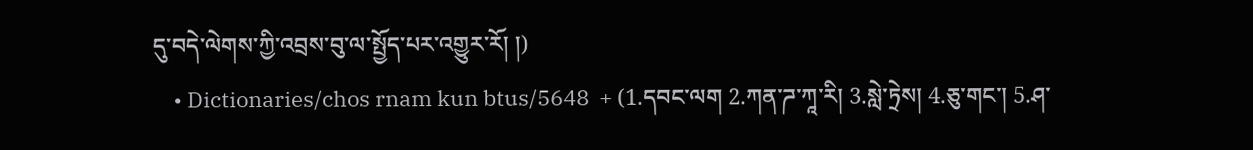དུ་བདེ་ལེགས་ཀྱི་འབྲས་བུ་ལ་སྤྱོད་པར་འགྱུར་རོ། །)
    • Dictionaries/chos rnam kun btus/5648  + (1.དབང་ལག 2.ཀན་ཌ་ཀཱ་རི། 3.སླེ་ཏྲེས། 4.ཅུ་གང་། 5.ཤ་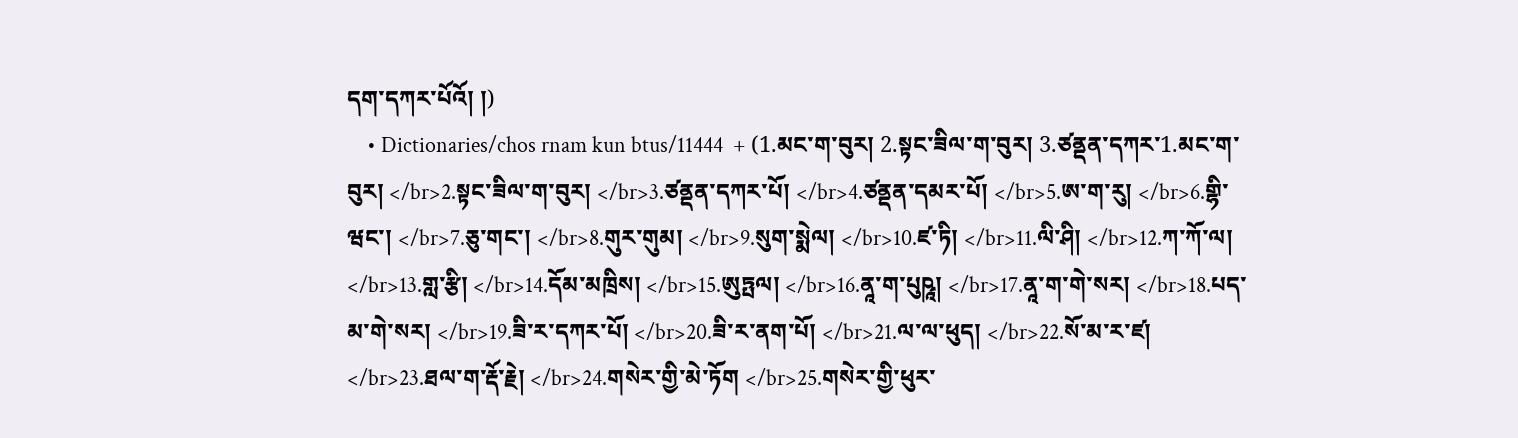དག་དཀར་པོའོ། །)
    • Dictionaries/chos rnam kun btus/11444  + (1.མང་ག་བུར། 2.སྟང་ཟིལ་ག་བུར། 3.ཙནྡན་དཀར་1.མང་ག་བུར། </br>2.སྟང་ཟིལ་ག་བུར། </br>3.ཙནྡན་དཀར་པོ། </br>4.ཙནྡན་དམར་པོ། </br>5.ཨ་ག་རུ། </br>6.གྷི་ཝང་། </br>7.ཅུ་གང་། </br>8.གུར་གུམ། </br>9.སུག་སྨེལ། </br>10.ཛ་ཏི། </br>11.ལི་ཤི། </br>12.ཀ་ཀོ་ལ། </br>13.གླ་རྩི། </br>14.དོམ་མཁྲིས། </br>15.ཨུཏྤལ། </br>16.ནཱ་ག་པུཥཱ། </br>17.ནཱ་ག་གེ་སར། </br>18.པད་མ་གེ་སར། </br>19.ཟི་ར་དཀར་པོ། </br>20.ཟི་ར་ནག་པོ། </br>21.ལ་ལ་ཕུད། </br>22.སོ་མ་ར་ཛ། </br>23.ཐལ་ག་རྡོ་རྗེ། </br>24.གསེར་གྱི་མེ་ཏོག </br>25.གསེར་གྱི་ཕུར་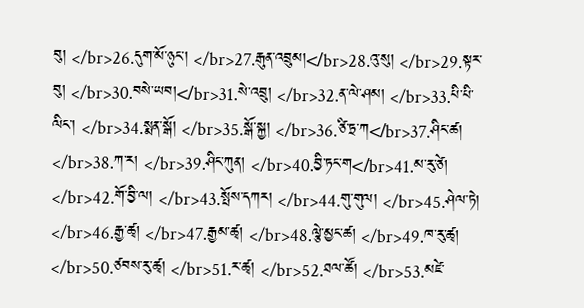བུ། </br>26.དུག་མོ་ཉུང་། </br>27.རྒུན་འབྲུམ།</br>28.འུ་སུ། </br>29.སྟར་བུ། </br>30.བསེ་ཡབ།</br>31.སེ་འབྲུ། </br>32.ན་ལེ་ཤམ། </br>33.པི་པི་ལིང་། </br>34.སྨན་སྒོ། </br>35.སྒོ་སྐྱ། </br>36.ཙི་ཏྲ་ཀ</br>37.ཤིང་ཚ། </br>38.ཀ་ར། </br>39.ཤིང་ཀུན། </br>40.བྱི་ཏང་ག</br>41.མ་རུ་ཙེ། </br>42.གོ་བྱི་ལ། </br>43.སྤོས་དཀར། </br>44.གུ་གུལ། </br>45.ཤེལ་ཏེ། </br>46.རྒྱ་ཚྭ། </br>47.རྒྱམ་ཚྭ། </br>48.ལྕེ་མྱང་ཚ། </br>49.ཁ་རུ་ཚྭ། </br>50.ཙབས་རུ་ཚྭ། </br>51.ར་ཚྭ། </br>52.ཐལ་ཚོ། </br>53.མཛེ་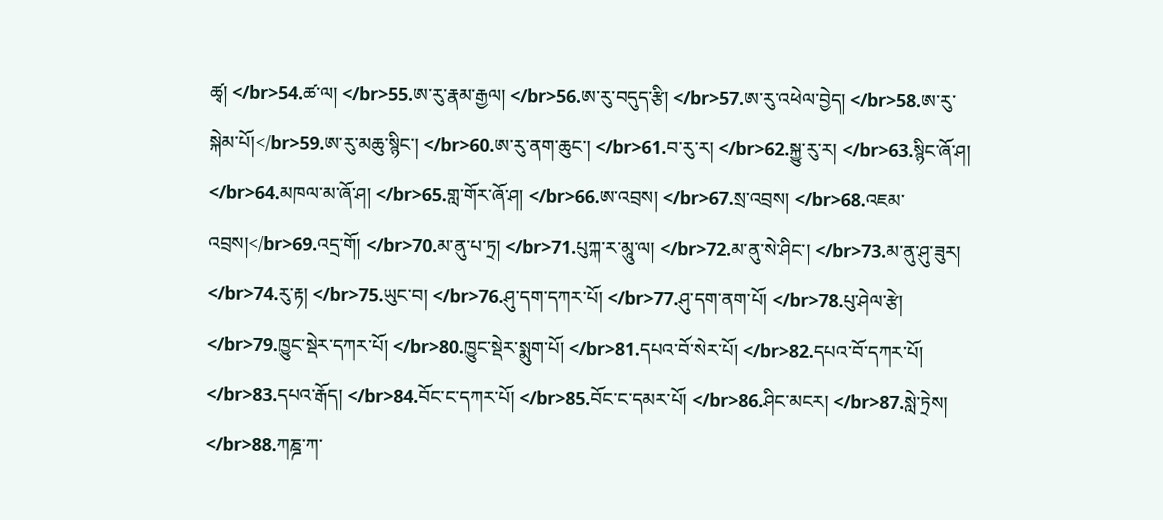ཚྭ། </br>54.ཚ་ལ། </br>55.ཨ་རུ་རྣམ་རྒྱལ། </br>56.ཨ་རུ་བདུད་རྩི། </br>57.ཨ་རུ་འཕེལ་བྱེད། </br>58.ཨ་རུ་སྐེམ་པོ།</br>59.ཨ་རུ་མཆུ་སྙིང་། </br>60.ཨ་རུ་ནག་ཆུང་། </br>61.བ་རུ་ར། </br>62.སྐྱུ་རུ་ར། </br>63.སྙིང་ཞོ་ཤ། </br>64.མཁལ་མ་ཞོ་ཤ། </br>65.གླ་གོར་ཞོ་ཤ། </br>66.ཨ་འབྲས། </br>67.སྲ་འབྲས། </br>68.འཇམ་འབྲས།</br>69.འདྲ་གོ། </br>70.མ་ནུ་པ་ཏྲ། </br>71.པུཀྐ་ར་མཱུ་ལ། </br>72.མ་ནུ་སེ་ཤིང་། </br>73.མ་ནུ་ཤུ་ཟུར། </br>74.རུ་རྟ། </br>75.ཡུང་བ། </br>76.ཤུ་དག་དཀར་པོ། </br>77.ཤུ་དག་ནག་པོ། </br>78.པུ་ཤེལ་རྩེ། </br>79.ཁྱུང་སྡེར་དཀར་པོ། </br>80.ཁྱུང་སྡེར་སྨུག་པོ། </br>81.དཔའ་བོ་སེར་པོ། </br>82.དཔའ་བོ་དཀར་པོ། </br>83.དཔའ་རྒོད། </br>84.བོང་ང་དཀར་པོ། </br>85.བོང་ང་དམར་པོ། </br>86.ཤིང་མངར། </br>87.སླེ་ཏྲེས། </br>88.ཀཎྜ་ཀ་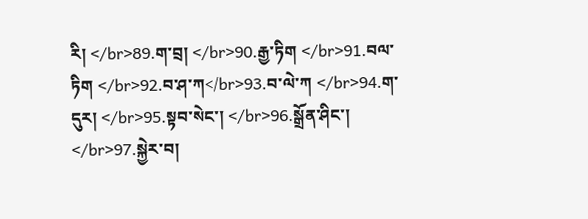རི། </br>89.ག་བྲ། </br>90.རྒྱ་ཏིག </br>91.བལ་ཏིག </br>92.བ་ཤ་ཀ</br>93.བ་ལེ་ཀ </br>94.ག་དུར། </br>95.སྟབ་སེང་། </br>96.སྒྲོན་ཤིང་། </br>97.སྐྱེར་བ།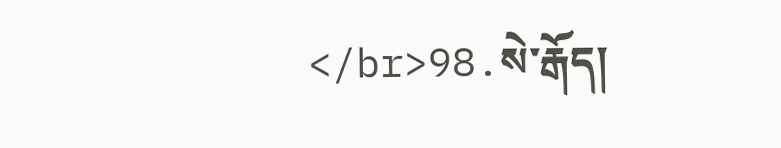</br>98.སེ་རྒོད།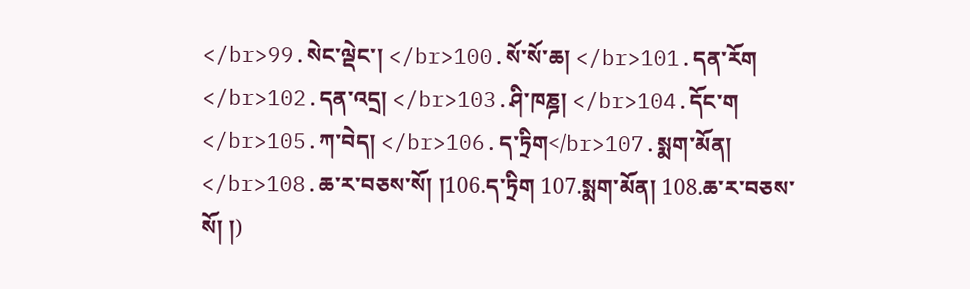</br>99.སེང་ལྡེང་། </br>100.སོ་སོ་ཆ། </br>101.དན་རོག </br>102.དན་འདྲ། </br>103.ཤི་ཁཎྜ། </br>104.དོང་ག </br>105.ཀ་བེད། </br>106.ད་ཏྲིག</br>107.སྨག་མོན། </br>108.ཆ་ར་བཅས་སོ། །106.ད་ཏྲིག 107.སྨག་མོན། 108.ཆ་ར་བཅས་སོ། །)